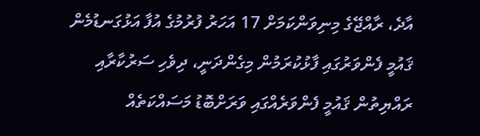އާދެ، ރާއްޖޭގެ މިނިވަންކަމަށް 17 އަހަރު ފުރުމުގެ އުފާ އަޅުގަނޑުމެން ޤައުމީ ފެންވަރުގައި ފާޅުކުރަމުން މިގެންދަނީ، ދިވެހި ސަރުކާރާއި ރައްޔިތުން ޤައުމީ ފެންވަރެއްގައި ވަރަށްބޮޑު މަސައްކަތެއް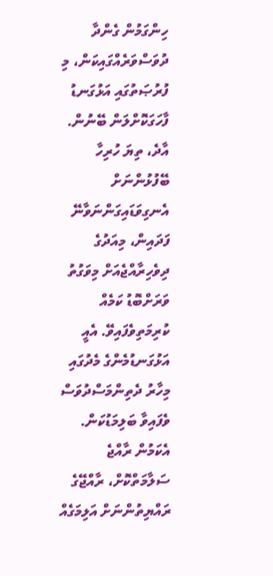ހިންގަމުން ގެންދާ ދުވަސްވަރެއްގައިކަން، މި ފުރުޞަތުގައި އަޅުގަނޑު ފާހަގަކޮށްލަން ބޭނުން. އާދެ، ތިޔަ ހުރިހާ ބޭފުޅުންނަށް އެނގިވަޑައިގަންނަވާނޭ ފަދައިން، މިއަދުގެ ދިވެހިރާއްޖެއަށް މިވަގުތު ވަރަށްބޮޑު ކަމެއް ކުރިމަތިވެފައިވޭ. އެއީ އަޅުގަނޑުމެންގެ މެދުގައި މިހާރު ދެތިންމަސްދުވަސް ވެފައިވާ ބަލިމަޑުކަން. އެކަމުން ރާއްޖެ ސަލާމަތްކޮށް، ރާއްޖޭގެ ރައްޔިތުންނަށް އަލިމަގެއް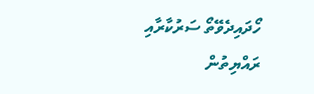ހޯދައިދެވޭތޯ ސަރުކާރާއި ރައްޔިތުން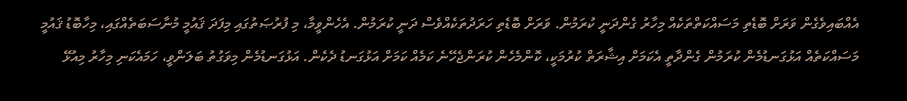އެއްބައިވެގެން ވަރަށް ބޮޑެތި މަސައްކަތްތަކެއް މިހާރު ގެންދަނީ ކުރަމުން. ވަރަށް ބޮޑެތި ހަރަދުތަކެއްވެސް ދަނީ ކުރަމުން. އެހެންވީމާ، މި ފުރުޞަތުގައި މިފަދަ ޤައުމީ މުނާސަބަތެއްގައި، މިހާބޮޑު ޤައުމީ މަސައްކަތެއް އަޅުގަނޑުމެން ކުރަމުން ގެންދާތީ އެކަމަށް އިޝާރަތް ކުރުމަކީ، ކޮންމެހެން ކުރަންޖެހޭނެ ކަމެއް ކަމަށް އަޅުގަނޑު ދެކެން. އަޅުގަނޑުމެން މިވަގުތު ބަލަންވީ، ހަމައެކަނި މިހާރު މިއުޅޭ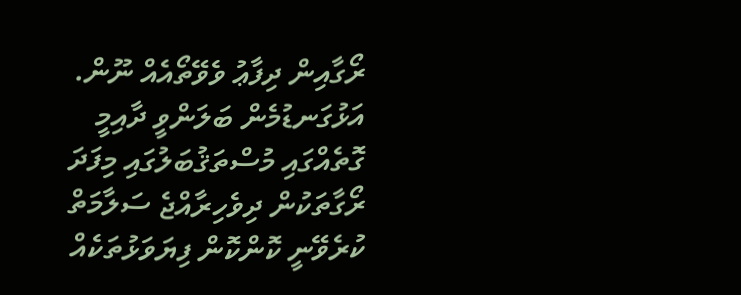ރޯގާއިން ދިފާޢު ވެވޭތޯއެއް ނޫން. އަޅުގަނޑުމެން ބަލަންވީ ދާއިމީ ގޮތެއްގައި މުސްތަޤުބަލުގައި މިފަދަ ރޯގާތަކުން ދިވެހިރާއްޖެ ސަލާމަތް ކުރެވޭނީ ކޮންކޮން ފިޔަވަޅުތަކެއް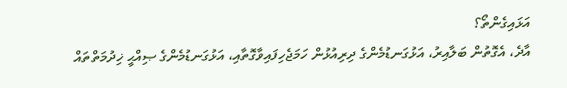އަޅައިގެންތޯ؟
އާދެ، އެގޮތުން ބަލާއިރު، އަޅުގަނޑުމެންގެ ދިރިއުޅުން ހަމަޖެހިފައިވާގޮތާއި، އަޅުގަނޑުމެންގެ ޞިއްޙީ ޚިދުމަތްތައް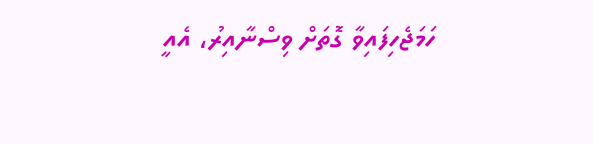ހަމަޖެހިފައިވާ ގޮތަށް ވިސްނާއިރު، އެއީ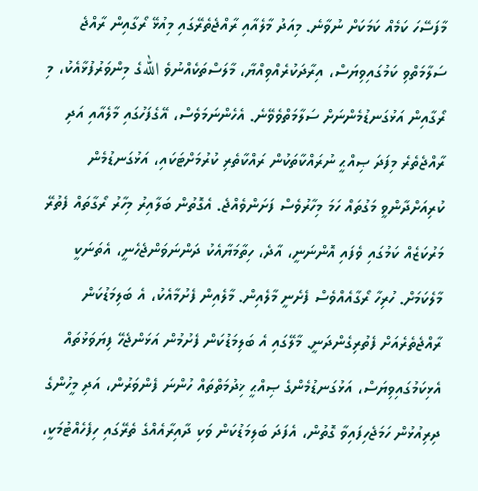މާފަސޭހަ ކަމެއް ކަމަކަށް ނުވާނެ. މިއަދު މާލެއާއި ރާއްޖެތެރޭގައި މިއުޅޭ ރޯގާއިން ރާއްޖެ ސަލާމަތްވި ކަމުގައިވިޔަސް، އިރާދަކުރެއްވިއްޔާ، މާލަސްތަކެއްނުވެ اللهގެ މިންވަރުފުޅާއެކު، މި ރޯގާއިން އަޅުގަނޑުމެންނަށް ސަލާމަތްވެވޭނެ. އެހެންނަމަވެސް، އޭގެފަހުގައި މާލެއާއި އަދި ރާއްޖެތެރެ މިފަދަ ޞިއްޙީ ނުރައްކާތަކުން ރައްކާތެރި ކުރުމަށްޓަކައި، އަޅުގަނޑުމެން ކުރިއަށްދާންވީ މަގުތައް ހަމަ މިހާރުވެސް ފަށަންވެއްޖެ. އެގޮތުން ބަލާއިރު މިހާރު ރޯގާތައް ފެތުރޭ މަރުކަޒެއް ކަމުގައި ވެފައި އޮންނަނީ، އާދެ، ހިތާމަޔާއެކު ދަންނަވަންޖެހެނީ، އެތަނަކީ މާލެކަމަށް. ހުރިހާ ރޯގާއެއްވެސް ފެށެނީ މާލެއިން. މާލެއިން ފެށުމާއެކު، އެ ބަލިމަޑުކަން ރާއްޖެތެރެއަށް ފެތުރިގެންދަނީ. މާލޭގައި އެ ބަލިމަޑުކަން ފެށުމުން އަޅަންޖެހޭ ފިޔަވަޅުތައް އެޅިކަމުގައިވިޔަސް، އަޅުގަނޑުމެންގެ ޞިއްޙީ ޚިދުމަތްތައް ހުންނަ ފެންވަރުން، އަދި މީހުންގެ ދިރިއުޅުން ހަމަޖެހިފައިވާ ގޮތުން، އެފަދަ ބަލިމަޑުކަން ވަކި ދާއިރާއެއްގެ ތެރޭގައި ހިފެހެއްޓުމަކީ،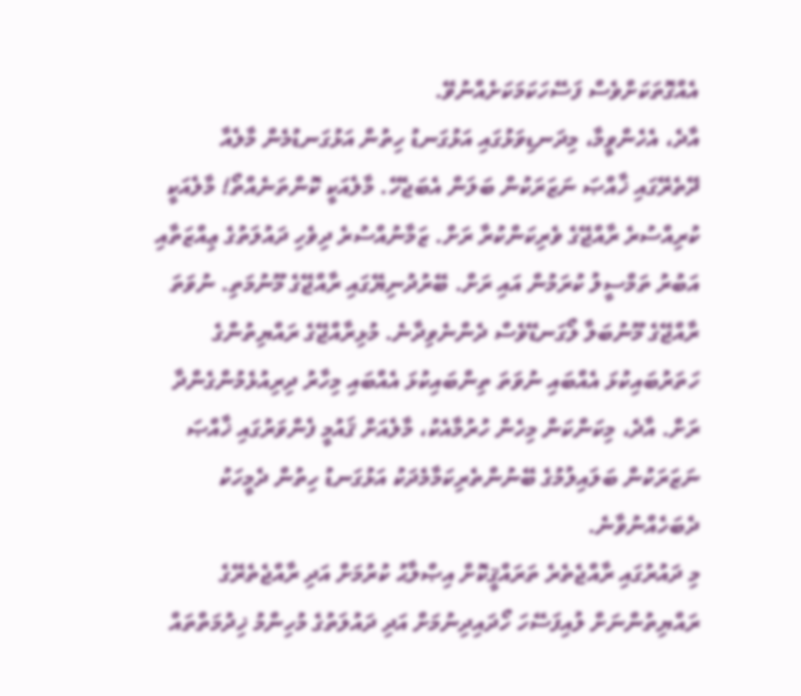އެއްގޮތަކަށްވެސް ފަސޭހަކަމަކަށެއްނުވޭ.
އާދެ، އެހެންވީމާ، މިދަނޑިވަޅުގައި އަޅުގަނޑު ހިތުން އަޅުގަނޑުމެން މާލެއާ ދޭތެރޭގައި ޚާއްޞަ ނަޒަރަކުން ބަލަން އެބަޖެހޭ. މާލެއަކީ ކޮންތަނެއްތޯ! މާލެއަކީ ކުރިއްސުރެ ރާއްޖޭގެ ވެރިކަންކުރާ ރަށް. ޒަމާނުއްސުރެ ދިވެހި ދައުލަތުގެ ޢިއްޒަތާއި އަބުރު ތަމްސީލު ކުރަމުން އައި ރަށް. ބޭރުދުނިޔޭގައި ރާއްޖޭގެ މޫނުމަތި. ނުވަތަ ރާއްޖޭގެ މޫނުބަލާ ލޯގަނޑޭވެސް ދެންނެވިދާނެ. މުޅިރާއްޖޭގެ ރައްޔިތުންގެ ހަތަރުބައިކުޅަ އެއްބައި ނުވަތަ ތިންބައިކުޅަ އެއްބައި މިހާރު ދިރިއުޅެމުންގެންދާ ރަށް. އާދެ، މިކަންކަން މިހެން ހުރުމާއެކު، މާލެއަށް ޤައުމީ ފެންވަރުގައި ޚާއްޞަ ނަޒަރަކުން ބަލައިލުމުގެ ބޭނުންތެރިކަމާމެދަކު އަޅުގަނޑު ހިތުން ދެމީހަކު ދެބަހެއްނުވާނެ.
މި ދައުރުގައި ރާއްޖެތެރެ ތަރައްޤީކޮށް އިޞްލާޙު ކުރުމަށް އަދި ރާއްޖެތެރޭގެ ރައްޔިތުންނަށް ލުއިފަސޭހަ ހޯދައިދިނުމަށް އަދި ދައުލަތުގެ މުހިންމު ޚިދުމަތްތައް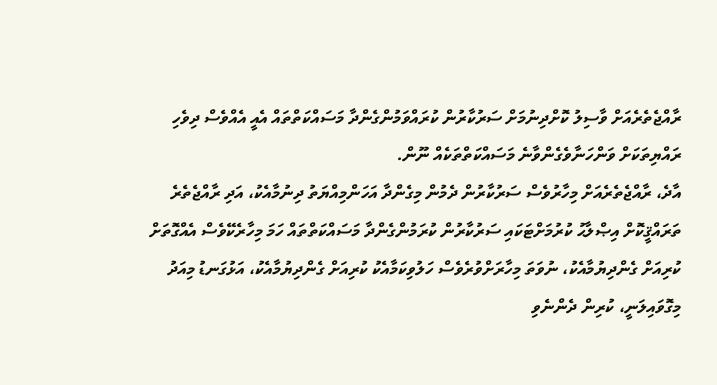ރާއްޖެތެރެއަށް ވާސިލު ކޮށްދިނުމަށް ސަރުކާރުން ކުރައްވަމުންގެންދާ މަސައްކަތްތައް އެއީ އެއްވެސް ދިވެހި ރައްޔިތަކަށް ވަންހަނާވެގެންވާނެ މަސައްކަތްތަކެއް ނޫން.
އާދެ، ރާއްޖެތެރެއަށް މިހާރުވެސް ސަރުކާރުން ދެމުން މިގެންދާ އަހަންމިއްޔަތު ދިނުމާއެކު، އަދި ރާއްޖެތެރެ ތަރައްޤީކޮށް އިޞްލާޙު ކުރުމަށްޓަކައި ސަރުކާރުން ކުރަމުންގެންދާ މަސައްކަތްތައް ހަމަ މިހާރެކޭވެސް އެއްގޮތަށް ކުރިއަށް ގެންދިޔުމާއެކު، ނުވަތަ މިހާރަށްވުރެވެސް ހަލުވިކަމާއެކު ކުރިއަށް ގެންދިޔުމާއެކު، އަޅުގަނޑު މިއަދު މިގޮވައިލަނީ، ކުރިން ދެންނެވި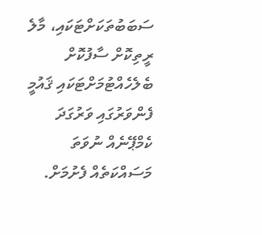ސަބަބުތަކަށްޓަކައި، މާލެ ރީތިކޮށް ސާފުކޮށް ބެލެހެއްޓުމަށްޓަކައި ޤައުމީ ފެންވަރުގައި ވަރުގަދަ ކެމްޕޭނެއް ނުވަތަ މަސައްކަތެއް ފެށުމަށް.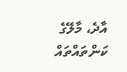އާދެ، މާލޭގެ ކަންތައްތައް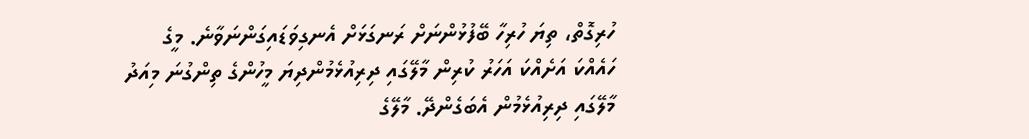ހުރިގޮތް، ތިޔަ ހުރިހާ ބޭފުޅުންނަށް ރަނގަޅަށް އެނގިވަޑައިގަންނަވާނެ. މީގެ ހައެއްކަ އަށެއްކަ އަހަރު ކުރިން މާލޭގައި ދިރިއުޅެމުންދިޔަ މީހުންގެ ތިންގުނަ މިއަދު މާލޭގައި ދިރިއުޅެމުން އެބަގެންދޭ. މާލޭގެ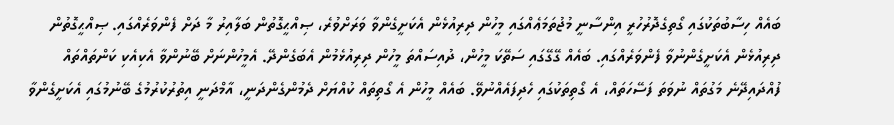ބައެއް ހިސާބުތަކުގައި ގޯތިގެދޮރުހުރީ އިންސާނީ މުޖުތަމަޢެއްގައި މީހުން ދިރިއުޅެން އެކަށީގެންވާ ވަރަށްވުރެ، ޞިއްޙީގޮތުން ބަލާއިރު މާ ދަށް ފެންވަރެއްގައި. ޞިއްޙީގޮތުން ދިރިއުޅެން އެކަށީގެންނުވާ ފެންވަރެއްގައި. ބައެއް ގޭގޭގައި ސަތޭކަ މީހުން، ދުއިސައްތަ މީހުން ދިރިއުޅެމުން އެބަގެންދޭ. އެމީހުންނަށް ބޭނުންވާ އެކިއެކި ކަންތައްތައް ފުއްދައިދޭނެ މަގުތައް ނުވަތަ ފަސޭހަތައް، އެ ގޯތިތަކުގައި ހެދިފައެއްނުވޭ. ބައެއް މީހުން އެ ގޯތިތައް ކުއްޔަށް ދެމުންގެންދަނީ، އާމްދަނީ އިތުރުކުރުމުގެ ބޭނުމުގައި އެކަށީގެންވާ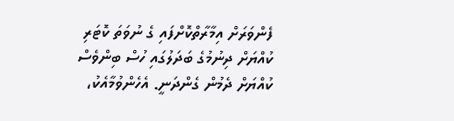ފެންވަރަށް އިމާރާތްކޮށްފައި ގެ ނުވަތަ ކޮޓަރި ކުއްޔަށް ދިނުމުގެ ބަދަލުގައި ހުސް ބިންވެސް ކުއްޔަށް ދެމުން ގެންދަނީ. އެހެންވުމާއެކު،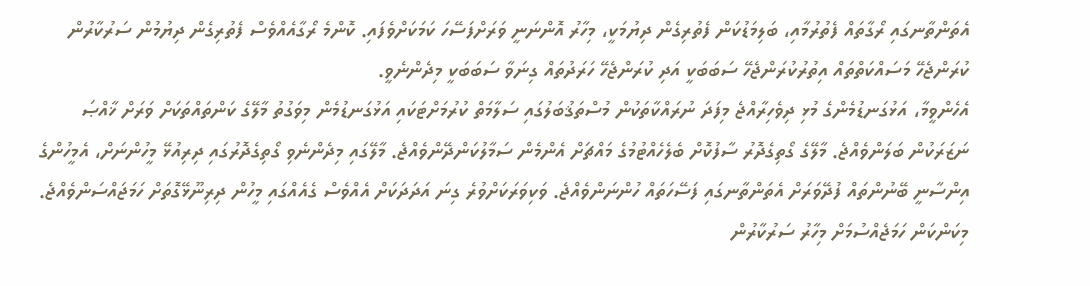އެތަންތާނގައި ރޯގާތައް ފެތުރުމާއި، ބަލިމަޑުކަން ފެތުރިގެން ދިޔުމަކީ، މިހާރު އޮންނަނީ ވަރަށްފަސޭހަ ކަމަކަށްވެފައި. ކޮންމެ ރޯގާއެއްވެސް ފެތުރިގެން ދިޔުމުން ސަރުކާރުން ކުރަންޖެހޭ މަސައްކަތްތައް އިތުރުކުރަންޖެހޭ ސަބަބަކީ އަދި ކުރަންޖެހޭ ހަރަދުތައް ގިނަވާ ސަބަބަކީ މިދެންނެވީ.
އެހެންވީމާ، އަޅުގަނޑުމެންގެ މުޅި ދިވެހިރާއްޖެ މިފަދަ ނުރައްކާތަކުން މުސްތަޤުބަލުގައި ސަލާމަތް ކުރުމަށްޓަކައި އަޅުގަނޑުމެން މިވަގުތު މާލޭގެ ކަންތައްތަކަށް ވަރަށް ޚާއްޞަ ނަޒަރަކުން ބަލަންވެއްޖެ. މާލޭގެ ގޯތިގެދޮރު ސާފުކޮށް ބެލެހެއްޓުމުގެ މައްޗަށް އެންމެން ސަމާލުކަންދޭންވެއްޖެ. މާލޭގައި މިދެންނެވި ގޯތިގެދޮރުގައި ދިރިއުޅޭ މީހުންނަށް، އެމީހުންގެ އިންސާނީ ބޭނުންތައް ފުދޭވަރަށް އެތަންތާނގައި ފަސޭހަތައް ހުންނަންވެއްޖެ. ވަކިވަރަކަށްވުރެ ގިނަ އަދަދަކަށް އެއްވެސް ގެއެއްގައި މީހުން ދިރިނޫޅޭގޮތަށް ހަމަޖައްސަންވެއްޖެ. މިކަންކަން ހަމަޖެއްސުމަށް މިހާރު ސަރުކާރުން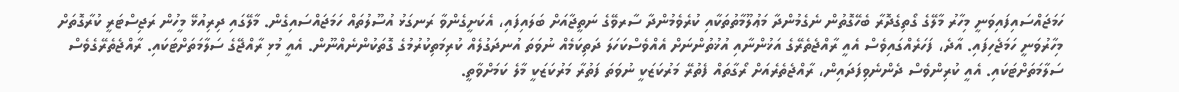ހަމަޖައްސައިފައިވަނީ މިހާރު މާލޭގެ ގޯތިގެދޮރާ ބެހޭގޮތުން ނެގެމުންދާ މަޢުލޫމާތުތަކާއި ކުރެވެމުންދާ ސާރވޭގެ ނަތީޖާއަށް ބަލައިފައި، އެކަށީގެންވާ ރަނގަޅު އުސޫލުތައް ހަމަޖައްސައިގެން. މާލޭގައި ދިރިއުޅޭ މީހުން ރަޖިސްޓަރީ ކުރާގޮތަށް މިހާރުވަނީ ހަމަޖެހިފައި. އާދެ، ފަހަރެއްގައިވެސް އެއީ ރާއްޖެތެރޭގެ އަޚުންނާއި އުޚުތުންނަށް އެއްވެސްކަހަލަ ދަތިކަމެއް ނުވަތަ އުނދަގުލެއް ކުރިމަތިކުރުމުގެ ގޮތަކުންނެއްނޫން. އެއީ މުޅި ރާއްޖޭގެ ސަލާމަތަށްޓަކައި. ރާއްޖެތެރޭގެވެސް ސަލާމަތަށްޓަކައި. އެއީ ކުރިންވެސް ދެންނެވިފަދައިން، ރާއްޖެތެރެއަށް ރޯގާތައް ފެތުރޭ މަރުކަޒަކީ ނުވަތަ ފަތުރާ މަރުކަޒަކީ މާލެ ކަމަށްވާތީ.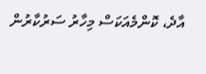އާދެ، ކޮންމެއަކަސް މިހާރު ސަރުކާރުން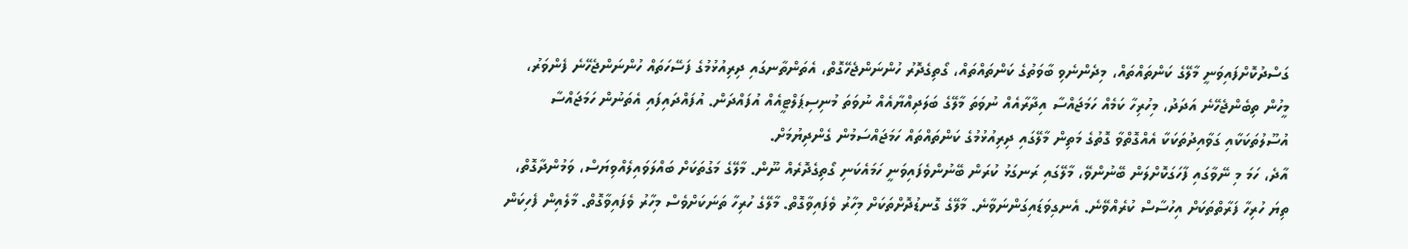ގަސްދުކޮށްފައިވަނީ މާލޭގެ ކަންތައްތައް، މިދެންނެވި ބާވަތުގެ ކަންތައްތައް، ގޯތިގެދޮރު ހުންނަންޖެހޭގޮތް، އެތަންތާނގައި ދިރިއުޅުމުގެ ފަސޭހަތައް ހުންނަންޖެހޭނެ ފެންވަރު، މީހުން ތިބެންޖެހޭނެ އަދަދު، މިހުރިހާ ކަމެއް ހަމަޖައްސާ އިދާރާއެއް ނުވަތަ މާލޭގެ ބަލަދިއްޔާއެއް ނުވަތަ މުނިސިޕަލްޓީއެއް އުފައްދަން. އުފައްދައިފައި އެތަނުން ހަމަޖައްސާ އުސޫލުތަކަކާއި ގަވާއިދުތަކަކާ އެއްގޮތްވާ ގޮތުގެ މަތިން މާލޭގައި ދިރިއުޅުމުގެ ކަންތައްތައް ހަމަޖައްސަމުން ގެންދިޔުމަށް.
އާދެ، ހަމަ މި ނޭވާގައި ފާހަގަކޮށްލަން ބޭނުންވޭ، މާލޭގައި ރަނގަޅު ކުރަން ބޭނުންވެފައިވަނީ ހަމައެކަނި ގޯތިގެދޮރެއް ނޫން. މާލޭގެ މަގުތަކަށް ބައްލަވައިލެއްވިޔަސް، ވަމުންދާގޮތް، ތިޔަ ހުރިހާ ފަރާތްތަކަށް އިހުސާސް ކުރެއްވޭނެ. އެނގިވަޑައިގަންނަވާނެ. މާލޭގެ ގޮނޑުދޮށްތަކަށް މިހާރު ވެފައިވާގޮތް. މާލޭގެ ހުރިހާ ތަނަކަށްވެސް މިހާރު ވެފައިވާގޮތް. މާލެއިން ފެހިކަން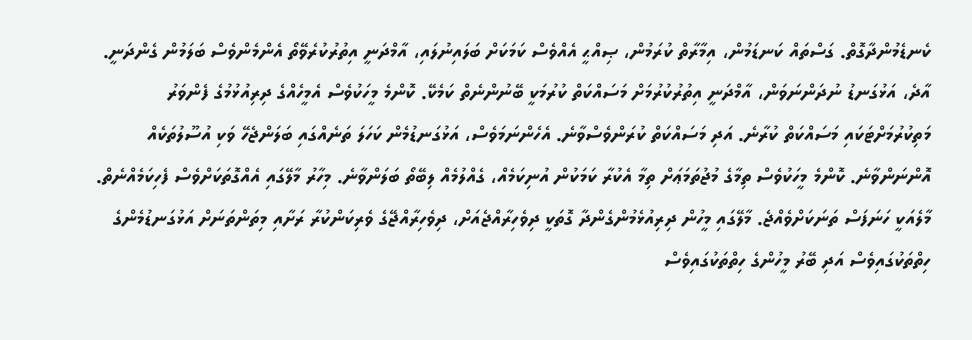ކެނޑެމުންދާގޮތް. ގަސްތައް ކަނޑަމުން، އިމާރާތް ކުރަމުން، ޞިއްޙީ އެއްވެސް ކަމަކަށް ބަލައިނުލައި، އާމްދަނީ އިތުރުކުރެވޭތޯ އެންމެންވެސް ބަލަމުން ގެންދަނީ. އާދެ، އަޅުގަނޑު ނުދަންނަވަން، އާމްދަނީ އިތުރުކުރުމަށް މަސައްކަތް ކުރުމަކީ ބޭނުންނެތް ކަމެކޭ. ކޮންމެ މީހަކުވެސް އެމީހެއްގެ ދިރިއުޅުމުގެ ފެންވަރު މަތިކުރުމަށްޓަކައި މަސައްކަތް ކުރާނެ. އަދި މަސައްކަތް ކުރަންވެސްވާނެ. އެހެންނަމަވެސް، އަޅުގަނޑުމެން ކަހަލަ ތަނެއްގައި ބަލަންޖެހޭ ވަކި އުސޫލުތަކެއް އޮންނަންވާނެ. ކޮންމެ މީހަކުވެސް ތިމާގެ މުޖުތަމަޢަށް ތިމާ އެކުރާ ކަމަކުން އުނިކަމެއް، ގެއްލުމެއް ލިބޭތޯ ބަލަންވާނެ. މިހާރު މާލޭގައި އެއްގޮތަކަށްވެސް ފެހިކަމެއްނެތް. މާލެއަކީ ހަނަފަސް ތަނަކަށްވެއްޖެ. މާލޭގައި މީހުން ދިރިއުޅެމުންގެންދާ ގޮތަކީ ދިވެހިރާއްޖެއަށް، ދިވެހިރާއްޖޭގެ ވެރިކަންކުރާ ރަށާއި މިތަންތަނަށް އަޅުގަނޑުމެންގެ ހިތްތަކުގައިވެސް އަދި ބޭރު މީހުންގެ ހިތްތަކުގައިވެސް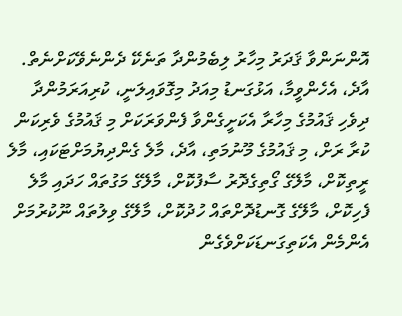އޮންނަންވާ ޤަދަރު މިހާރު ލިބެމުންދާ ތަނެކޭ ދެންނެވޭކަށްނެތް.
އާދެ، އެހެންވީމާ، އަޅުގަނޑު މިއަދު މިގޮވައިލަނީ، ކުރިއަރަމުންދާ ދިވެހި ޤައުމުގެ މިހާރާ އެކަށީގެންވާ ފެންވަރަކަށް މި ޤައުމުގެ ވެރިކަން ކުރާ ރަށް، މި ޤައުމުގެ މޫނުމަތި، އާދެ، މާލެ ގެންދިޔުމަށްޓަކައި، މާލެ ރީތިކޮށް، މާލޭގެ ގޯތިގެދޮރު ސާފުކޮށް، މާލޭގެ މަގުތައް ހަދައި މާލެ ފެހިކޮށް، މާލޭގެ ގޮނޑުދޮށްތައް ހުދުކޮށް، މާލޭގެ ވިލުތައް ނޫކުރުމަށް އެންމެން އެކަތިގަނޑަކަށްވެގެން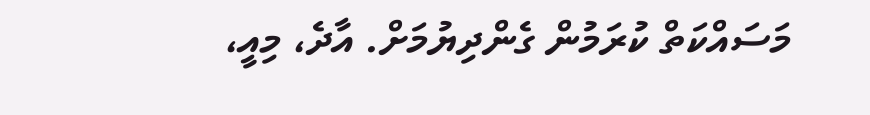މަސައްކަތް ކުރަމުން ގެންދިޔުމަށް. އާދެ، މިއީ،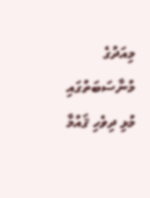މިއަދުގެ މުނާސަބަތުގައި މުޅި ދިވެހި ޤައުމާ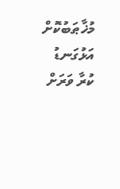މުޚާޠަބުކޮށް އަޅުގަނޑު ކުރާ ވަރަށް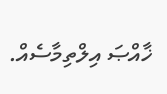ޚާއްޞަ އިލްތިމާސެއް.